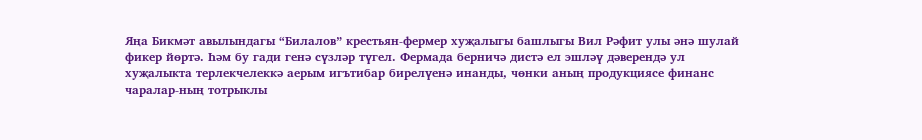Яңа Бикмәт авылындагы “Билалов” крестьян-фермер хуҗалыгы башлыгы Вил Рәфит улы әнә шулай фикер йөртә. Һәм бу гади генә сүзләр түгел. Фермада берничә дистә ел эшләү дәверендә ул хуҗалыкта терлекчелеккә аерым игътибар бирелүенә инанды, чөнки аның продукциясе финанс чаралар-ның тотрыклы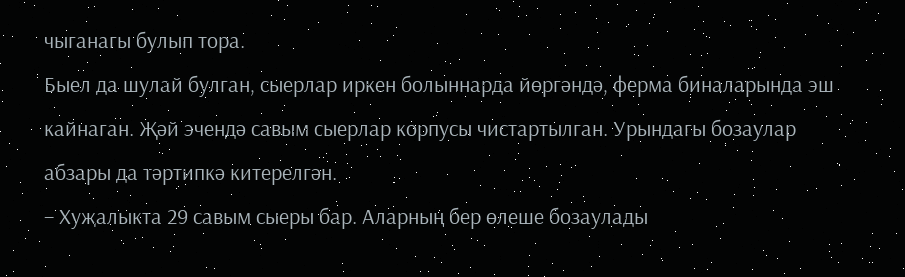чыганагы булып тора.
Быел да шулай булган, сыерлар иркен болыннарда йөргәндә, ферма биналарында эш кайнаган. Җәй эчендә савым сыерлар корпусы чистартылган. Урындагы бозаулар абзары да тәртипкә китерелгән.
– Хуҗалыкта 29 савым сыеры бар. Аларның бер өлеше бозаулады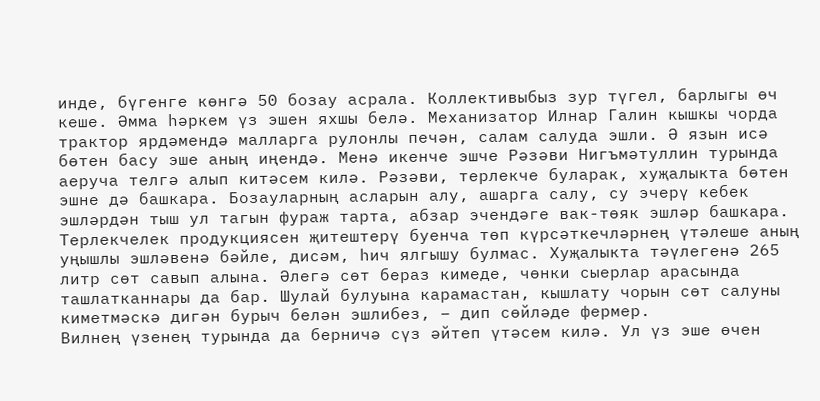инде, бүгенге көнгә 50 бозау асрала. Коллективыбыз зур түгел, барлыгы өч кеше. Әмма һәркем үз эшен яхшы белә. Механизатор Илнар Галин кышкы чорда трактор ярдәмендә малларга рулонлы печән, салам салуда эшли. Ә язын исә бөтен басу эше аның иңендә. Менә икенче эшче Рәзәви Нигъмәтуллин турында аеруча телгә алып китәсем килә. Рәзәви, терлекче буларак, хуҗалыкта бөтен эшне дә башкара. Бозауларның асларын алу, ашарга салу, су эчерү кебек эшләрдән тыш ул тагын фураж тарта, абзар эчендәге вак-төяк эшләр башкара. Терлекчелек продукциясен җитештерү буенча төп күрсәткечләрнең үтәлеше аның уңышлы эшләвенә бәйле, дисәм, һич ялгышу булмас. Хуҗалыкта тәүлегенә 265 литр сөт савып алына. Әлегә сөт бераз кимеде, чөнки сыерлар арасында ташлатканнары да бар. Шулай булуына карамастан, кышлату чорын сөт салуны киметмәскә дигән бурыч белән эшлибез, – дип сөйләде фермер.
Вилнең үзенең турында да берничә сүз әйтеп үтәсем килә. Ул үз эше өчен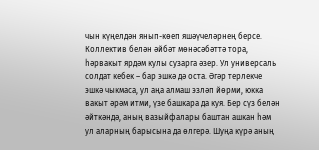чын күңелдән янып-көеп яшәүчеләрнең берсе. Коллектив белән әйбәт мөнәсәбәттә тора, һәрвакыт ярдәм кулы сузарга әзер. Ул универсаль солдат кебек – бар эшкә дә оста. Әгәр терлекче эшкә чыкмаса, ул аңа алмаш эзләп йөрми, юкка вакыт әрәм итми, үзе башкара да куя. Бер сүз белән әйткәндә, аның вазыйфалары баштан ашкан һәм ул аларның барысына да өлгерә. Шуңа күрә аның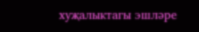хуҗалыктагы эшләре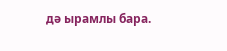дә ырамлы бара.